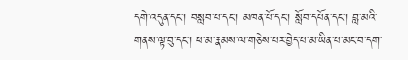དགེ་འདུན་དང་། བསླབ་པ་དང་། མཁན་པོ་དང་། སློབ་དཔོན་དང་། བླ་མའི་གནས་ལྟ་བུ་དང་། ཕ་མ་རྣམས་ལ་གཅེས་པར་བྱེད་པ་མ་ཡིན་པ་མང་བ་དག་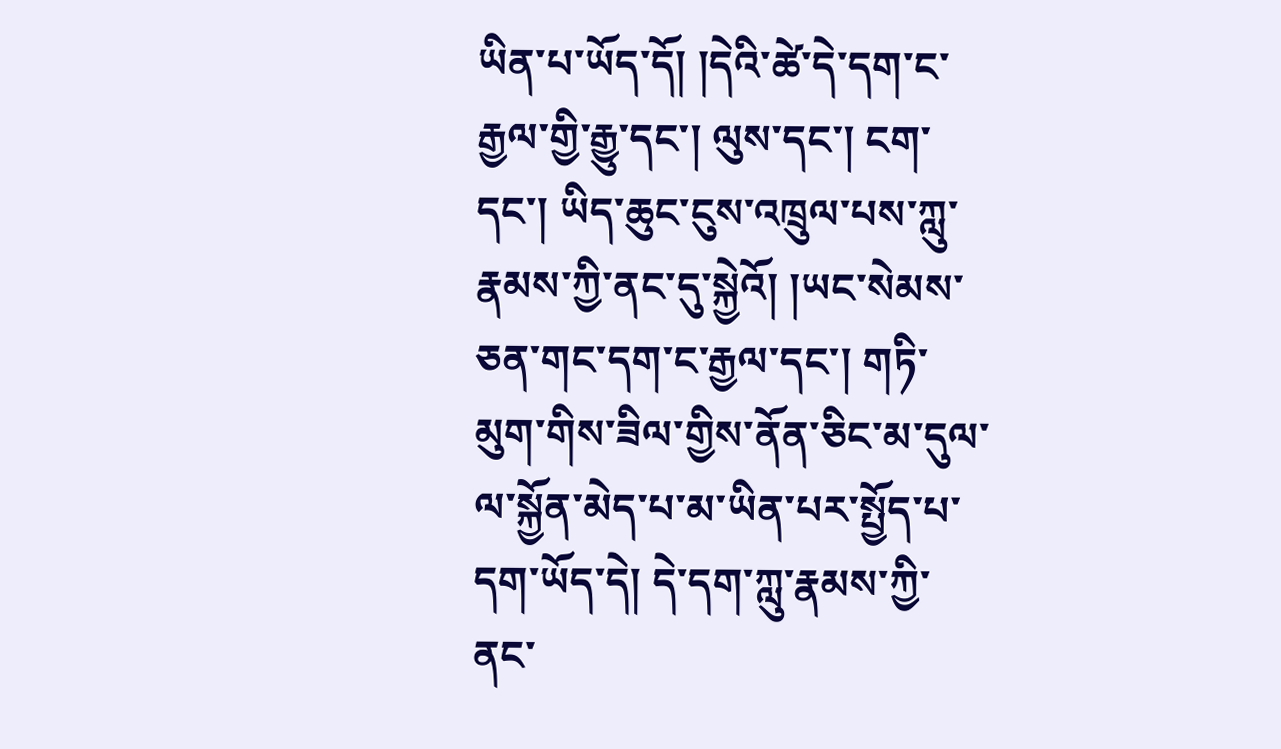ཡིན་པ་ཡོད་དོ། །དེའི་ཚེ་དེ་དག་ང་རྒྱལ་གྱི་རྒྱུ་དང་། ལུས་དང་། ངག་དང་། ཡིད་ཆུང་ངུས་འཁྲུལ་པས་ཀླུ་རྣམས་ཀྱི་ནང་དུ་སྐྱེའོ། །ཡང་སེམས་ཅན་གང་དག་ང་རྒྱལ་དང་། གཏི་མུག་གིས་ཟིལ་གྱིས་ནོན་ཅིང་མ་དུལ་ལ་སྐྱོན་མེད་པ་མ་ཡིན་པར་སྤྱོད་པ་དག་ཡོད་དེ། དེ་དག་ཀླུ་རྣམས་ཀྱི་ནང་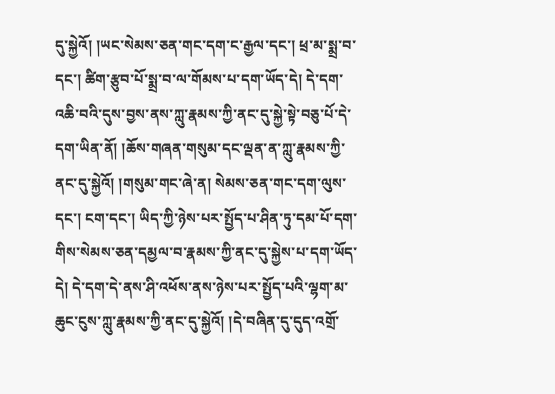དུ་སྐྱེའོ། །ཡང་སེམས་ཅན་གང་དག་ང་རྒྱལ་དང་། ཕྲ་མ་སྨྲ་བ་དང་། ཚིག་རྩུབ་པོ་སྨྲ་བ་ལ་གོམས་པ་དག་ཡོད་དེ། དེ་དག་འཆི་བའི་དུས་བྱས་ནས་ཀླུ་རྣམས་ཀྱི་ནང་དུ་སྐྱེ་སྟེ་བཅུ་པོ་དེ་དག་ཡིན་ནོ། །ཆོས་གཞན་གསུམ་དང་ལྡན་ན་ཀླུ་རྣམས་ཀྱི་ནང་དུ་སྐྱེའོ། །གསུམ་གང་ཞེ་ན། སེམས་ཅན་གང་དག་ལུས་དང་། ངག་དང་། ཡིད་ཀྱི་ཉེས་པར་སྤྱོད་པ་ཤིན་ཏུ་དམ་པོ་དག་གིས་སེམས་ཅན་དམྱལ་བ་རྣམས་ཀྱི་ནང་དུ་སྐྱེས་པ་དག་ཡོད་དེ། དེ་དག་དེ་ནས་ཤི་འཕོས་ནས་ཉེས་པར་སྤྱོད་པའི་ལྷག་མ་ཆུང་ངུས་ཀླུ་རྣམས་ཀྱི་ནང་དུ་སྐྱེའོ། །དེ་བཞིན་དུ་དུད་འགྲོ་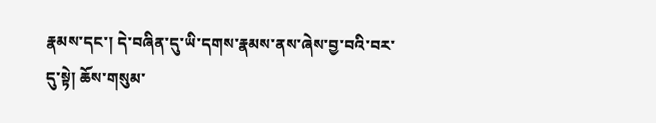རྣམས་དང་། དེ་བཞིན་དུ་ཡི་དགས་རྣམས་ནས་ཞེས་བྱ་བའི་བར་དུ་སྟེ། ཆོས་གསུམ་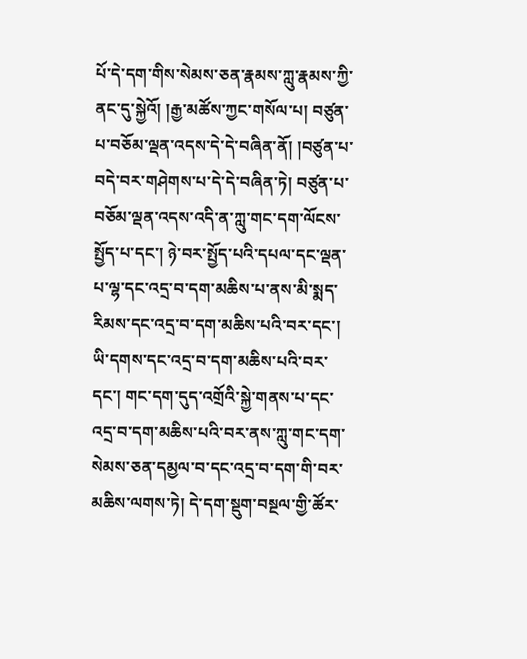པོ་དེ་དག་གིས་སེམས་ཅན་རྣམས་ཀླུ་རྣམས་ཀྱི་ནང་དུ་སྐྱེའོ། །རྒྱ་མཚོས་ཀྱང་གསོལ་པ། བཙུན་པ་བཅོམ་ལྡན་འདས་དེ་དེ་བཞིན་ནོ། །བཙུན་པ་བདེ་བར་གཤེགས་པ་དེ་དེ་བཞིན་ཏེ། བཙུན་པ་བཅོམ་ལྡན་འདས་འདི་ན་ཀླུ་གང་དག་ལོངས་སྤྱོད་པ་དང་། ཉེ་བར་སྤྱོད་པའི་དཔལ་དང་ལྡན་པ་ལྷ་དང་འདྲ་བ་དག་མཆིས་པ་ནས་མི་སྨད་རིམས་དང་འདྲ་བ་དག་མཆིས་པའི་བར་དང་། ཡི་དགས་དང་འདྲ་བ་དག་མཆིས་པའི་བར་དང་། གང་དག་དུད་འགྲོའི་སྐྱེ་གནས་པ་དང་འདྲ་བ་དག་མཆིས་པའི་བར་ནས་ཀླུ་གང་དག་སེམས་ཅན་དམྱལ་བ་དང་འདྲ་བ་དག་གི་བར་མཆིས་ལགས་ཏེ། དེ་དག་སྡུག་བསྔལ་གྱི་ཚོར་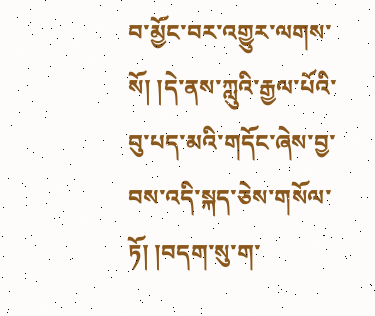བ་མྱོང་བར་འགྱུར་ལགས་སོ། །དེ་ནས་ཀླུའི་རྒྱལ་པོའི་བུ་པད་མའི་གདོང་ཞེས་བྱ་བས་འདི་སྐད་ཅེས་གསོལ་ཏོ། །བདག་སུ་ག་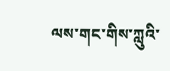ལས་གང་གིས་ཀླུའི་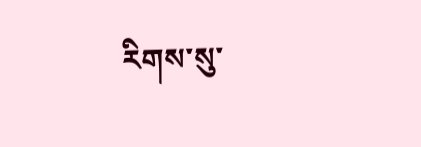རིགས་སུ་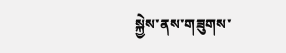སྐྱེས་ནས་གཟུགས་